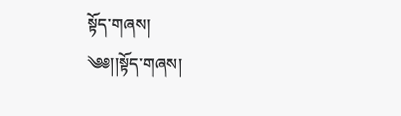སྟོད་གཞས།
༄༅།།སྟོད་གཞས།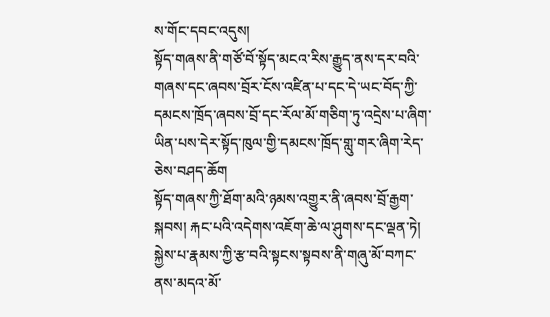ས་གོང་དབང་འདུས།
སྟོད་གཞས་ནི་གཙོ་བོ་སྟོད་མངའ་རིས་རྒྱུད་ནས་དར་བའི་གཞས་དང་ཞབས་བྲོར་ངོས་འཛིན་པ་དང་དེ་ཡང་བོད་ཀྱི་དམངས་ཁྲོད་ཞབས་བྲོ་དང་རོལ་མོ་གཅིག་ཏུ་འདྲེས་པ་ཞིག་ཡིན་པས་དེར་སྟོད་ཁུལ་གྱི་དམངས་ཁྲོད་གླུ་གར་ཞིག་རེད་ཅེས་བཤད་ཆོག
སྟོད་གཞས་ཀྱི་ཐོག་མའི་ཉམས་འགྱུར་ནི་ཞབས་བྲོ་རྒྱག་སྐབས། རྐང་པའི་འདེགས་འཇོག་ཆེ་ལ་ཤུགས་དང་ལྡན་ཏེ། སྐྱེས་པ་རྣམས་ཀྱི་རྩ་བའི་སྟངས་སྟབས་ནི་གཞུ་མོ་བཀང་ནས་མདའ་མོ་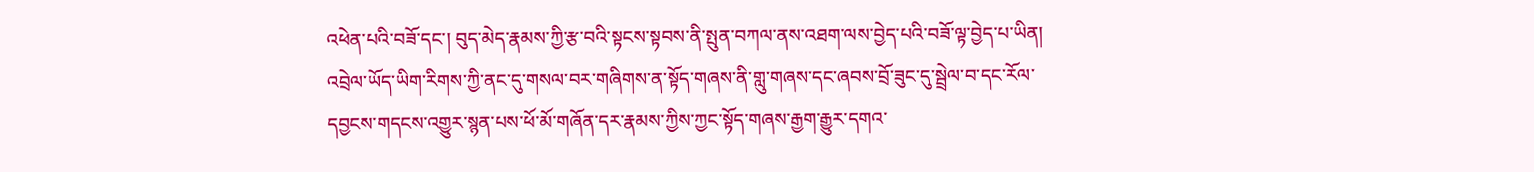འཕེན་པའི་བཟོ་དང་། བུད་མེད་རྣམས་ཀྱི་རྩ་བའི་སྟངས་སྟབས་ནི་སྤུན་བཀལ་ནས་འཐག་ལས་བྱེད་པའི་བཟོ་ལྟ་བྱེད་པ་ཡིན། འབྲེལ་ཡོད་ཡིག་རིགས་ཀྱི་ནང་དུ་གསལ་བར་གཞིགས་ན་སྟོད་གཞས་ནི་གླུ་གཞས་དང་ཞབས་བྲོ་ཟུང་དུ་སྦྲེལ་བ་དང་རོལ་དབྱངས་གདངས་འགྱུར་སྙན་པས་ཕོ་མོ་གཞོན་དར་རྣམས་ཀྱིས་ཀྱང་སྟོད་གཞས་རྒྱག་རྒྱུར་དགའ་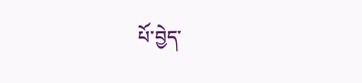པོ་བྱེད་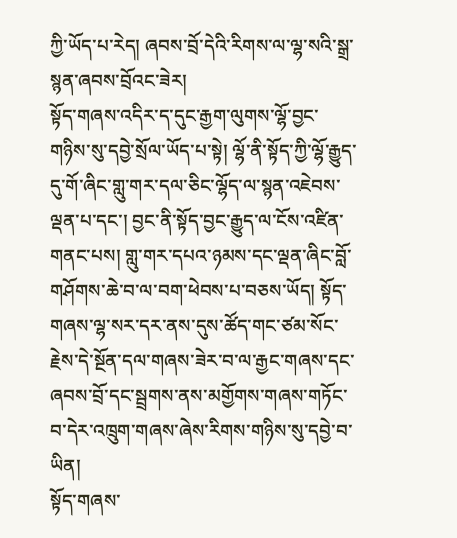ཀྱི་ཡོད་པ་རེད། ཞབས་བྲོ་དེའི་རིགས་ལ་ལྷ་སའི་སྒྲ་སྙན་ཞབས་བྲོའང་ཟེར།
སྟོད་གཞས་འདིར་ད་དུང་རྒྱག་ལུགས་ལྷོ་བྱང་གཉིས་སུ་དབྱེ་སྲོལ་ཡོད་པ་སྟེ། ལྷོ་ནི་སྟོད་ཀྱི་ལྷོ་རྒྱུད་དུ་གོ་ཞིང་གླུ་གར་དལ་ཅིང་ལྷོད་ལ་སྙན་འཇེབས་ལྡན་པ་དང་། བྱང་ནི་སྟོད་བྱང་རྒྱུད་ལ་ངོས་འཛིན་གནང་པས། གླུ་གར་དཔའ་ཉམས་དང་ལྡན་ཞིང་བློ་གཤོགས་ཆེ་བ་ལ་བག་ཕེབས་པ་བཅས་ཡོད། སྟོད་གཞས་ལྷ་སར་དར་ནས་དུས་ཚོད་གང་ཙམ་སོང་རྗེས་དེ་སྔོན་དལ་གཞས་ཟེར་བ་ལ་རྒྱང་གཞས་དང་ཞབས་བྲོ་དང་སྦྲགས་ནས་མགྱོགས་གཞས་གཏོང་བ་དེར་འཁྲུག་གཞས་ཞེས་རིགས་གཉིས་སུ་དབྱེ་བ་ཡིན།
སྟོད་གཞས་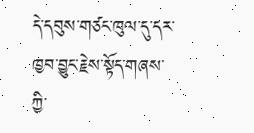དེ་དབུས་གཙང་ཁུལ་དུ་དར་ཁྱབ་བྱུང་རྗེས་སྟོད་གཞས་ཀྱི་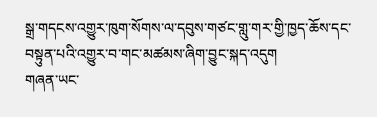སྒྲ་གདངས་འགྱུར་ཁུག་སོགས་ལ་དབུས་གཙང་གླུ་གར་གྱི་ཁྱད་ཆོས་དང་བསྟུན་པའི་འགྱུར་བ་གང་མཚམས་ཞིག་བྱུང་སྐད་འདུག
གཞན་ཡང་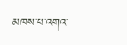མཁས་པ་འགའ་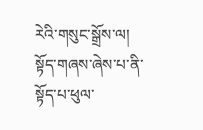རེའི་གསུང་སྒྲོས་ལ། སྟོད་གཞས་ཞེས་པ་ནི་སྟོད་པ་ཕུལ་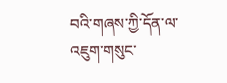བའི་གཞས་ཀྱི་དོན་ལ་འཇུག་གསུང་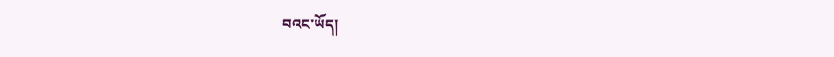བའང་ཡོད།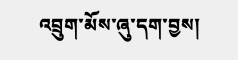འབྲུག་མོས་ཞུ་དག་བྱས།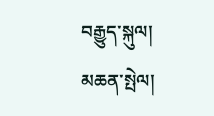བརྒྱུད་སྐུལ།
མཆན་སྤེལ།